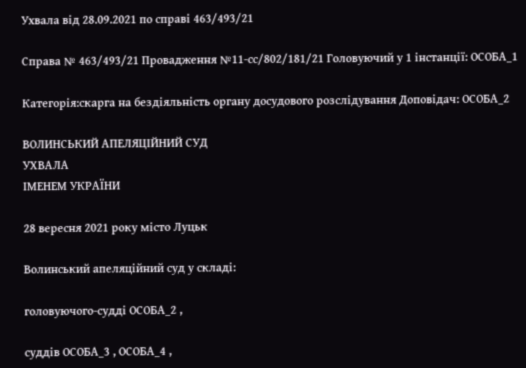Ухвала від 28.09.2021 по справі 463/493/21

Справа № 463/493/21 Провадження №11-сс/802/181/21 Головуючий у 1 інстанції: ОСОБА_1

Категорія:скарга на бездіяльність органу досудового розслідування Доповідач: ОСОБА_2

ВОЛИНСЬКИЙ АПЕЛЯЦІЙНИЙ СУД
УХВАЛА
ІМЕНЕМ УКРАЇНИ

28 вересня 2021 року місто Луцьк

Волинський апеляційний суд у складі:

головуючого-судді ОСОБА_2 ,

суддів ОСОБА_3 , ОСОБА_4 ,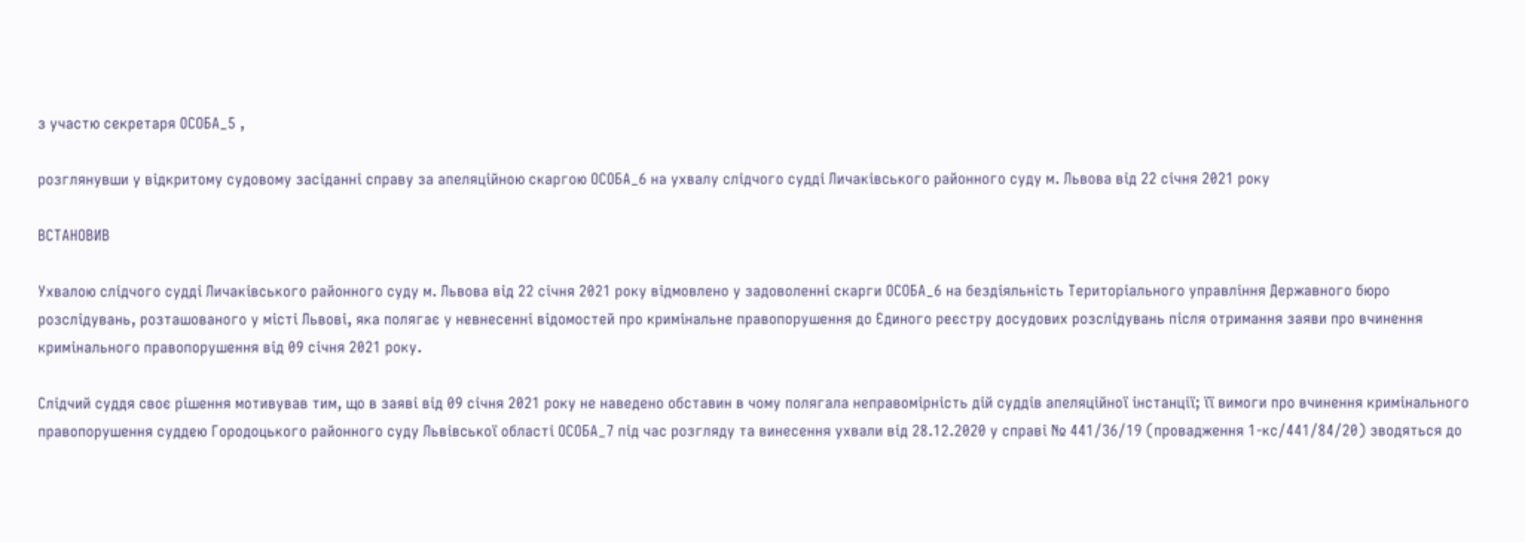з участю секретаря ОСОБА_5 ,

розглянувши у відкритому судовому засіданні справу за апеляційною скаргою ОСОБА_6 на ухвалу слідчого судді Личаківського районного суду м. Львова від 22 січня 2021 року

ВСТАНОВИВ

Ухвалою слідчого судді Личаківського районного суду м. Львова від 22 січня 2021 року відмовлено у задоволенні скарги ОСОБА_6 на бездіяльність Територіального управління Державного бюро розслідувань, розташованого у місті Львові, яка полягає у невнесенні відомостей про кримінальне правопорушення до Єдиного реєстру досудових розслідувань після отримання заяви про вчинення кримінального правопорушення від 09 січня 2021 року.

Слідчий суддя своє рішення мотивував тим, що в заяві від 09 січня 2021 року не наведено обставин в чому полягала неправомірність дій суддів апеляційної інстанції; її вимоги про вчинення кримінального правопорушення суддею Городоцького районного суду Львівської області ОСОБА_7 під час розгляду та винесення ухвали від 28.12.2020 у справі № 441/36/19 (провадження 1-кс/441/84/20) зводяться до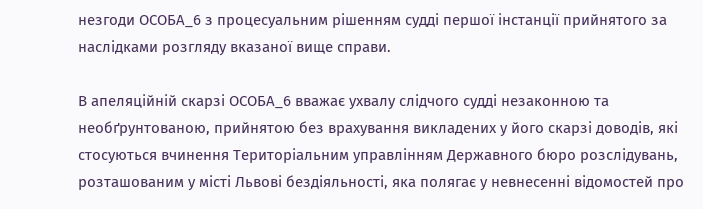незгоди ОСОБА_6 з процесуальним рішенням судді першої інстанції прийнятого за наслідками розгляду вказаної вище справи.

В апеляційній скарзі ОСОБА_6 вважає ухвалу слідчого судді незаконною та необґрунтованою, прийнятою без врахування викладених у його скарзі доводів, які стосуються вчинення Територіальним управлінням Державного бюро розслідувань, розташованим у місті Львові бездіяльності, яка полягає у невнесенні відомостей про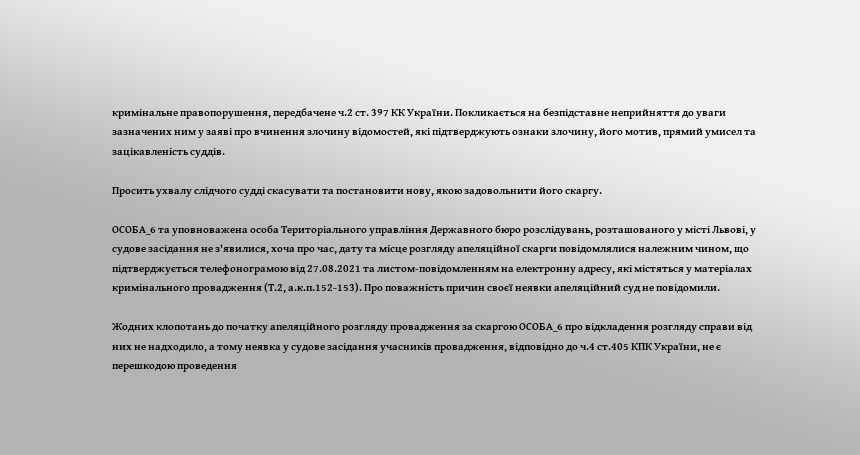кримінальне правопорушення, передбачене ч.2 ст. 397 КК України. Покликається на безпідставне неприйняття до уваги зазначених ним у заяві про вчинення злочину відомостей, які підтверджують ознаки злочину, його мотив, прямий умисел та зацікавленість суддів.

Просить ухвалу слідчого судді скасувати та постановити нову, якою задовольнити його скаргу.

ОСОБА_6 та уповноважена особа Територіального управління Державного бюро розслідувань, розташованого у місті Львові, у судове засідання не з'явилися, хоча про час, дату та місце розгляду апеляційної скарги повідомлялися належним чином, що підтверджується телефонограмою від 27.08.2021 та листом-повідомленням на електронну адресу, які містяться у матеріалах кримінального провадження (Т.2, а.к.п.152-153). Про поважність причин своєї неявки апеляційний суд не повідомили.

Жодних клопотань до початку апеляційного розгляду провадження за скаргою ОСОБА_6 про відкладення розгляду справи від них не надходило, а тому неявка у судове засідання учасників провадження, відповідно до ч.4 ст.405 КПК України, не є перешкодою проведення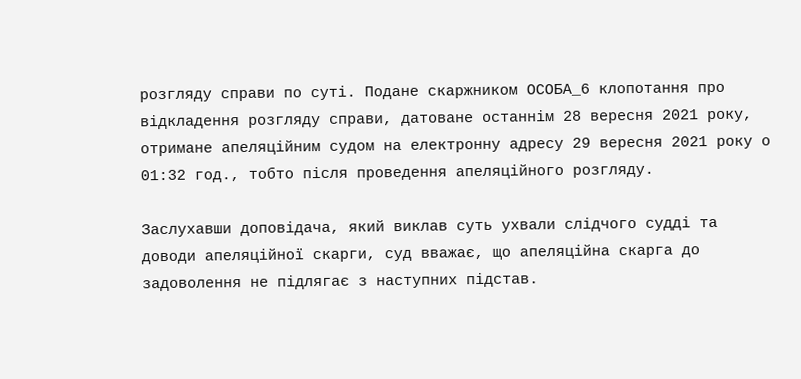розгляду справи по суті. Подане скаржником ОСОБА_6 клопотання про відкладення розгляду справи, датоване останнім 28 вересня 2021 року, отримане апеляційним судом на електронну адресу 29 вересня 2021 року о 01:32 год., тобто після проведення апеляційного розгляду.

Заслухавши доповідача, який виклав суть ухвали слідчого судді та доводи апеляційної скарги, суд вважає, що апеляційна скарга до задоволення не підлягає з наступних підстав.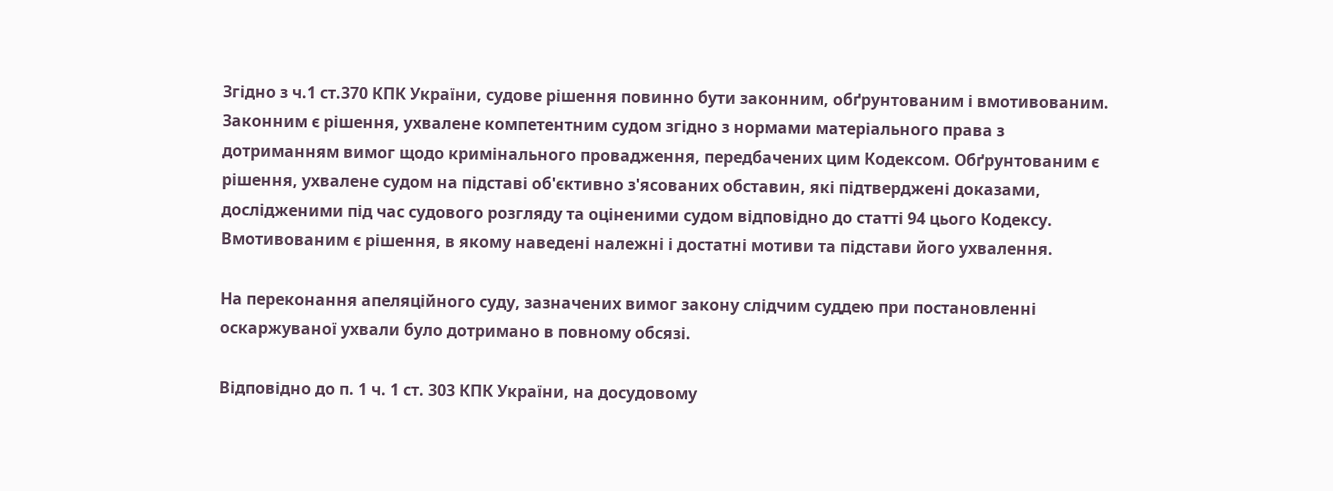Згідно з ч.1 ст.370 КПК України, судове рішення повинно бути законним, обґрунтованим і вмотивованим. Законним є рішення, ухвалене компетентним судом згідно з нормами матеріального права з дотриманням вимог щодо кримінального провадження, передбачених цим Кодексом. Обґрунтованим є рішення, ухвалене судом на підставі об'єктивно з'ясованих обставин, які підтверджені доказами, дослідженими під час судового розгляду та оціненими судом відповідно до статті 94 цього Кодексу. Вмотивованим є рішення, в якому наведені належні і достатні мотиви та підстави його ухвалення.

На переконання апеляційного суду, зазначених вимог закону слідчим суддею при постановленні оскаржуваної ухвали було дотримано в повному обсязі.

Відповідно до п. 1 ч. 1 ст. 303 КПК України, на досудовому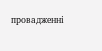провадженні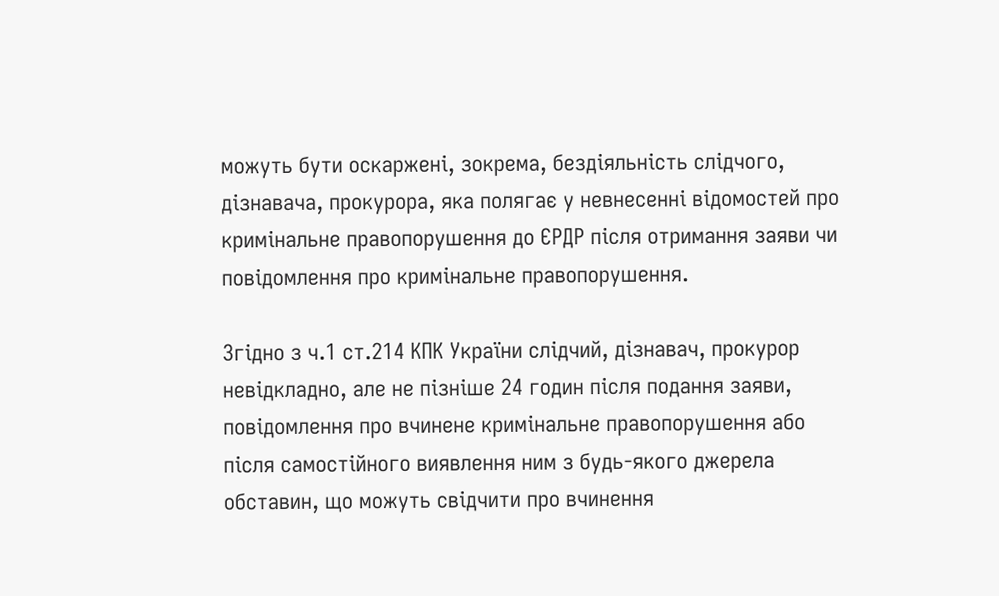можуть бути оскаржені, зокрема, бездіяльність слідчого, дізнавача, прокурора, яка полягає у невнесенні відомостей про кримінальне правопорушення до ЄРДР після отримання заяви чи повідомлення про кримінальне правопорушення.

Згідно з ч.1 ст.214 КПК України слідчий, дізнавач, прокурор невідкладно, але не пізніше 24 годин після подання заяви, повідомлення про вчинене кримінальне правопорушення або після самостійного виявлення ним з будь-якого джерела обставин, що можуть свідчити про вчинення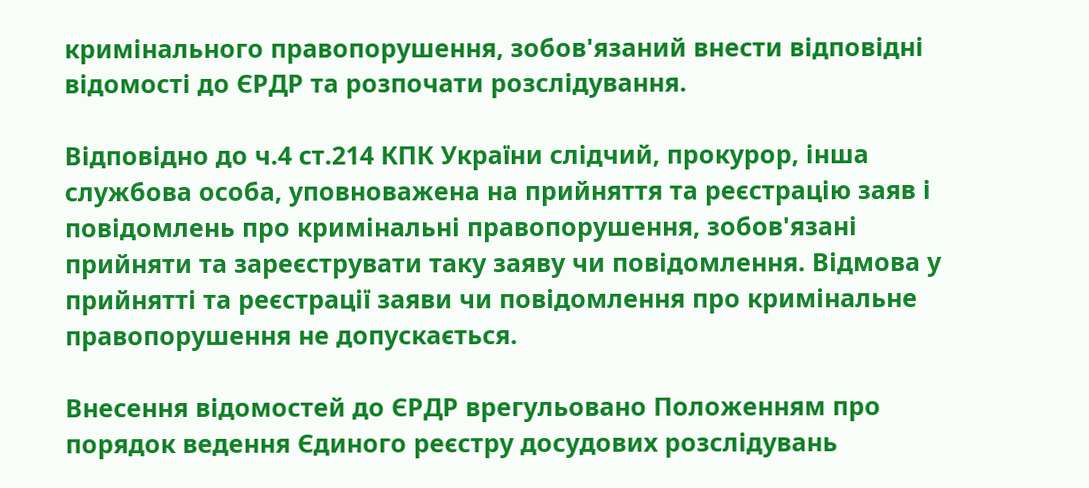кримінального правопорушення, зобов'язаний внести відповідні відомості до ЄРДР та розпочати розслідування.

Відповідно до ч.4 ст.214 КПК України слідчий, прокурор, інша службова особа, уповноважена на прийняття та реєстрацію заяв і повідомлень про кримінальні правопорушення, зобов'язані прийняти та зареєструвати таку заяву чи повідомлення. Відмова у прийнятті та реєстрації заяви чи повідомлення про кримінальне правопорушення не допускається.

Внесення відомостей до ЄРДР врегульовано Положенням про порядок ведення Єдиного реєстру досудових розслідувань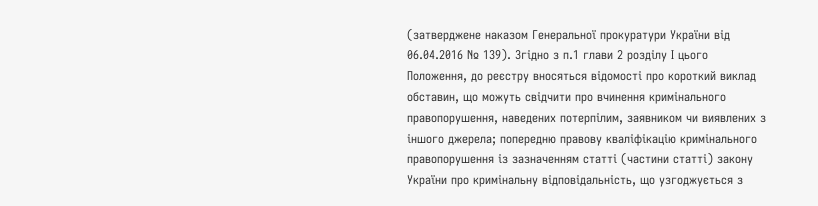(затверджене наказом Генеральної прокуратури України від 06.04.2016 № 139). Згідно з п.1 глави 2 розділу I цього Положення, до реєстру вносяться відомості про короткий виклад обставин, що можуть свідчити про вчинення кримінального правопорушення, наведених потерпілим, заявником чи виявлених з іншого джерела; попередню правову кваліфікацію кримінального правопорушення із зазначенням статті (частини статті) закону України про кримінальну відповідальність, що узгоджується з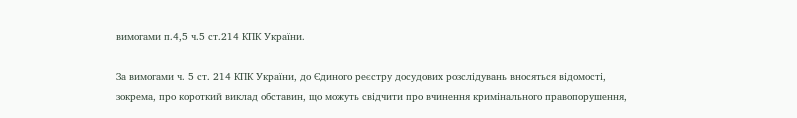вимогами п.4,5 ч.5 ст.214 КПК України.

За вимогами ч. 5 ст. 214 КПК України, до Єдиного реєстру досудових розслідувань вносяться відомості, зокрема, про короткий виклад обставин, що можуть свідчити про вчинення кримінального правопорушення,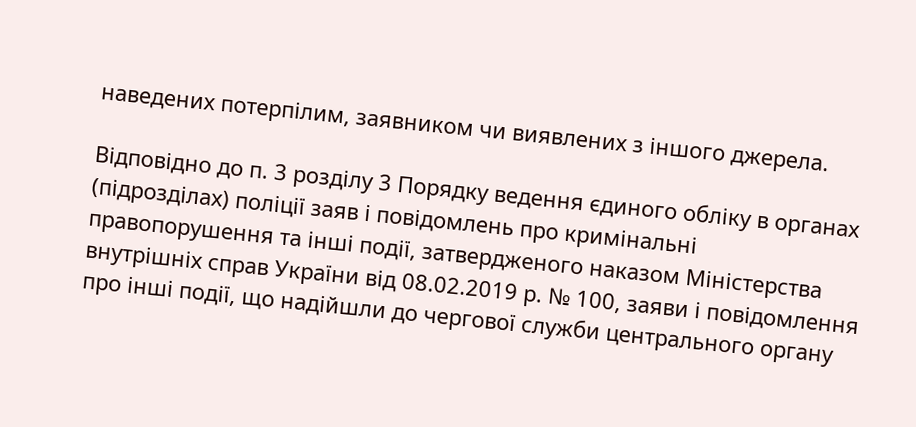наведених потерпілим, заявником чи виявлених з іншого джерела.

Відповідно до п. 3 розділу 3 Порядку ведення єдиного обліку в органах (підрозділах) поліції заяв і повідомлень про кримінальні правопорушення та інші події, затвердженого наказом Міністерства внутрішніх справ України від 08.02.2019 р. № 100, заяви і повідомлення про інші події, що надійшли до чергової служби центрального органу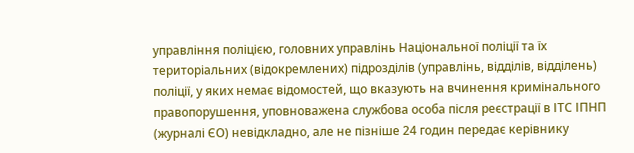управління поліцією, головних управлінь Національної поліції та їх територіальних (відокремлених) підрозділів (управлінь, відділів, відділень) поліції, у яких немає відомостей, що вказують на вчинення кримінального правопорушення, уповноважена службова особа після реєстрації в ІТС ІПНП (журналі ЄО) невідкладно, але не пізніше 24 годин передає керівнику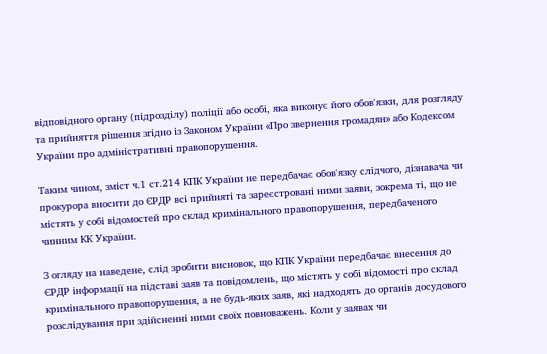відповідного органу (підрозділу) поліції або особі, яка виконує його обов'язки, для розгляду та прийняття рішення згідно із Законом України «Про звернення громадян» або Кодексом України про адміністративні правопорушення.

Таким чином, зміст ч.1 ст.214 КПК України не передбачає обов'язку слідчого, дізнавача чи прокурора вносити до ЄРДР всі прийняті та зареєстровані ними заяви, зокрема ті, що не містять у собі відомостей про склад кримінального правопорушення, передбаченого чинним КК України.

З огляду на наведене, слід зробити висновок, що КПК України передбачає внесення до ЄРДР інформації на підставі заяв та повідомлень, що містять у собі відомості про склад кримінального правопорушення, а не будь-яких заяв, які надходять до органів досудового розслідування при здійсненні ними своїх повноважень. Коли у заявах чи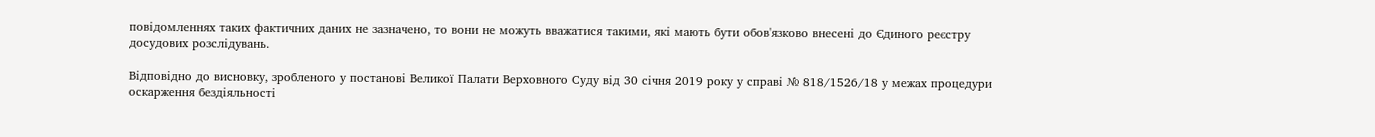повідомленнях таких фактичних даних не зазначено, то вони не можуть вважатися такими, які мають бути обов'язково внесені до Єдиного реєстру досудових розслідувань.

Відповідно до висновку, зробленого у постанові Великої Палати Верховного Суду від 30 січня 2019 року у справі № 818/1526/18 у межах процедури оскарження бездіяльності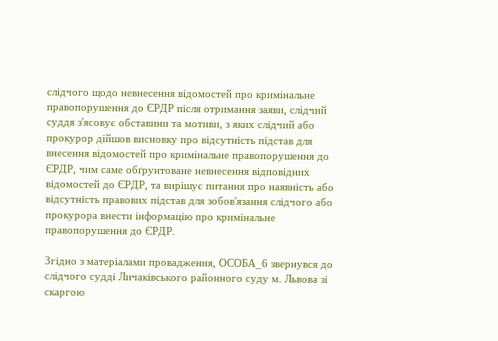слідчого щодо невнесення відомостей про кримінальне правопорушення до ЄРДР після отримання заяви, слідчий суддя з'ясовує обставини та мотиви, з яких слідчий або прокурор дійшов висновку про відсутність підстав для внесення відомостей про кримінальне правопорушення до ЄРДР, чим саме обґрунтоване невнесення відповідних відомостей до ЄРДР, та вирішує питання про наявність або відсутність правових підстав для зобов'язання слідчого або прокурора внести інформацію про кримінальне правопорушення до ЄРДР.

Згідно з матеріалами провадження, ОСОБА_6 звернувся до слідчого судді Личаківського районного суду м. Львова зі скаргою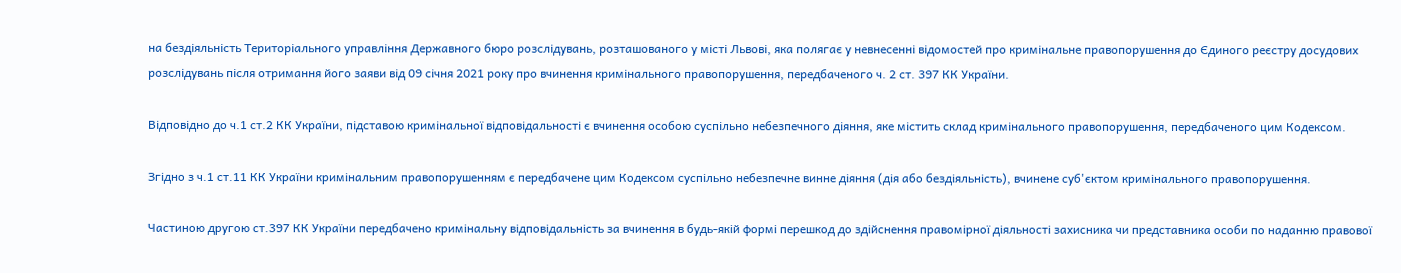на бездіяльність Територіального управління Державного бюро розслідувань, розташованого у місті Львові, яка полягає у невнесенні відомостей про кримінальне правопорушення до Єдиного реєстру досудових розслідувань після отримання його заяви від 09 січня 2021 року про вчинення кримінального правопорушення, передбаченого ч. 2 ст. 397 КК України.

Відповідно до ч.1 ст.2 КК України, підставою кримінальної відповідальності є вчинення особою суспільно небезпечного діяння, яке містить склад кримінального правопорушення, передбаченого цим Кодексом.

Згідно з ч.1 ст.11 КК України кримінальним правопорушенням є передбачене цим Кодексом суспільно небезпечне винне діяння (дія або бездіяльність), вчинене суб'єктом кримінального правопорушення.

Частиною другою ст.397 КК України передбачено кримінальну відповідальність за вчинення в будь-якій формі перешкод до здійснення правомірної діяльності захисника чи представника особи по наданню правової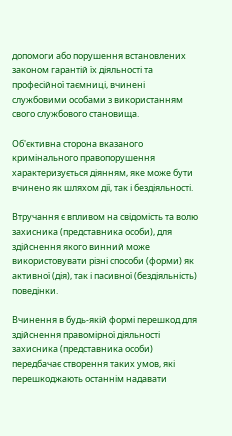допомоги або порушення встановлених законом гарантій їх діяльності та професійної таємниці, вчинені службовими особами з використанням свого службового становища.

Об'єктивна сторона вказаного кримінального правопорушення характеризується діянням, яке може бути вчинено як шляхом дії, так і бездіяльності.

Втручання є впливом на свідомість та волю захисника (представника особи), для здійснення якого винний може використовувати різні способи (форми) як активної (дія), так і пасивної (бездіяльність) поведінки.

Вчинення в будь-якій формі перешкод для здійснення правомірної діяльності захисника (представника особи) передбачає створення таких умов, які перешкоджають останнім надавати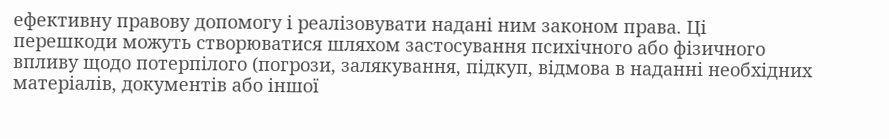ефективну правову допомогу і реалізовувати надані ним законом права. Ці перешкоди можуть створюватися шляхом застосування психічного або фізичного впливу щодо потерпілого (погрози, залякування, підкуп, відмова в наданні необхідних матеріалів, документів або іншої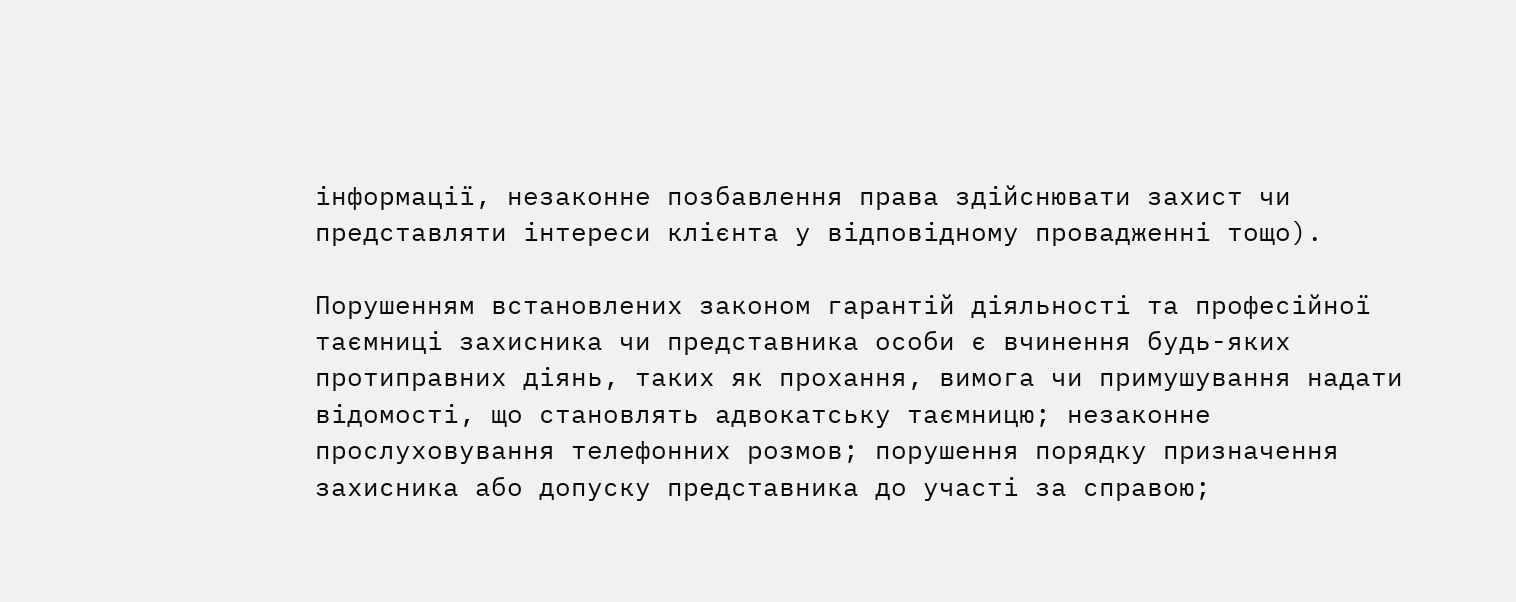інформації, незаконне позбавлення права здійснювати захист чи представляти інтереси клієнта у відповідному провадженні тощо).

Порушенням встановлених законом гарантій діяльності та професійної таємниці захисника чи представника особи є вчинення будь-яких протиправних діянь, таких як прохання, вимога чи примушування надати відомості, що становлять адвокатську таємницю; незаконне прослуховування телефонних розмов; порушення порядку призначення захисника або допуску представника до участі за справою;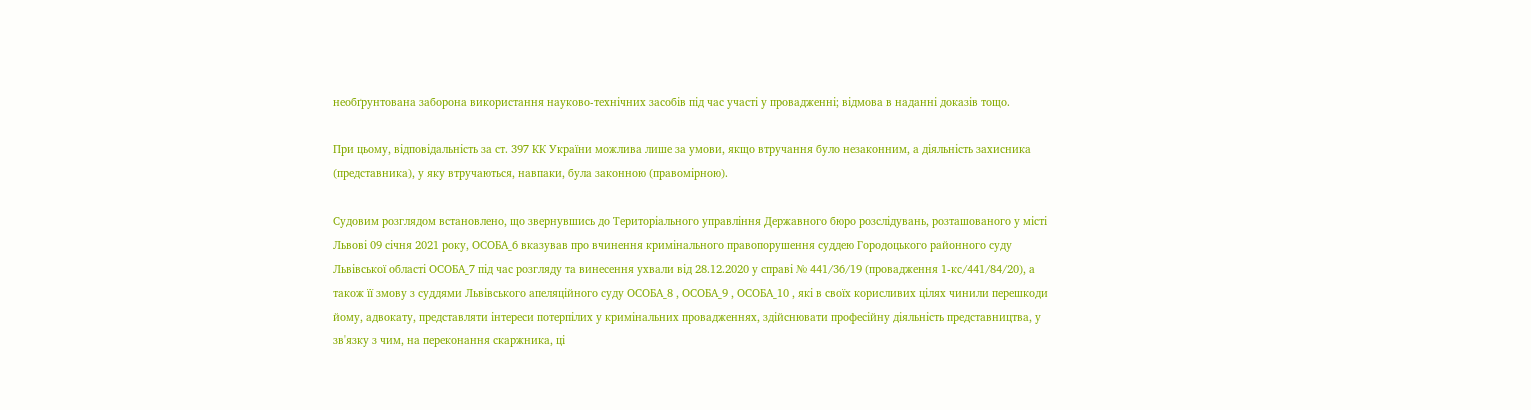необґрунтована заборона використання науково-технічних засобів під час участі у провадженні; відмова в наданні доказів тощо.

При цьому, відповідальність за ст. 397 КК України можлива лише за умови, якщо втручання було незаконним, а діяльність захисника (представника), у яку втручаються, навпаки, була законною (правомірною).

Судовим розглядом встановлено, що звернувшись до Територіального управління Державного бюро розслідувань, розташованого у місті Львові 09 січня 2021 року, ОСОБА_6 вказував про вчинення кримінального правопорушення суддею Городоцького районного суду Львівської області ОСОБА_7 під час розгляду та винесення ухвали від 28.12.2020 у справі № 441/36/19 (провадження 1-кс/441/84/20), а також її змову з суддями Львівського апеляційного суду ОСОБА_8 , ОСОБА_9 , ОСОБА_10 , які в своїх корисливих цілях чинили перешкоди йому, адвокату, представляти інтереси потерпілих у кримінальних провадженнях, здійснювати професійну діяльність представництва, у зв'язку з чим, на переконання скаржника, ці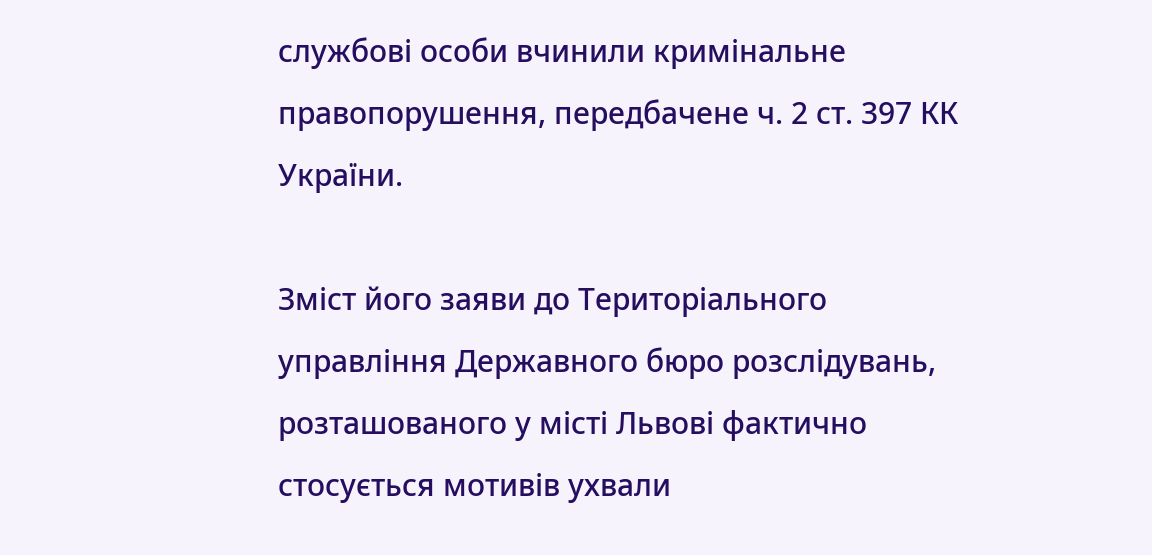службові особи вчинили кримінальне правопорушення, передбачене ч. 2 ст. 397 КК України.

Зміст його заяви до Територіального управління Державного бюро розслідувань, розташованого у місті Львові фактично стосується мотивів ухвали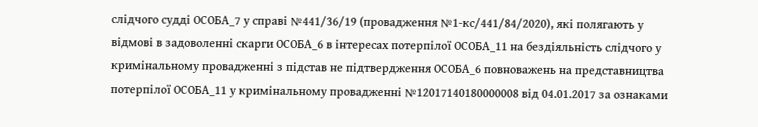слідчого судді ОСОБА_7 у справі №441/36/19 (провадження №1-кс/441/84/2020), які полягають у відмові в задоволенні скарги ОСОБА_6 в інтересах потерпілої ОСОБА_11 на бездіяльність слідчого у кримінальному провадженні з підстав не підтвердження ОСОБА_6 повноважень на представництва потерпілої ОСОБА_11 у кримінальному провадженні №12017140180000008 від 04.01.2017 за ознаками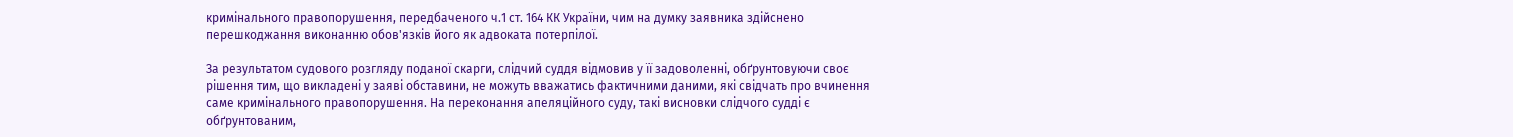кримінального правопорушення, передбаченого ч.1 ст. 164 КК України, чим на думку заявника здійснено перешкоджання виконанню обов'язків його як адвоката потерпілої.

За результатом судового розгляду поданої скарги, слідчий суддя відмовив у її задоволенні, обґрунтовуючи своє рішення тим, що викладені у заяві обставини, не можуть вважатись фактичними даними, які свідчать про вчинення саме кримінального правопорушення. На переконання апеляційного суду, такі висновки слідчого судді є обґрунтованим,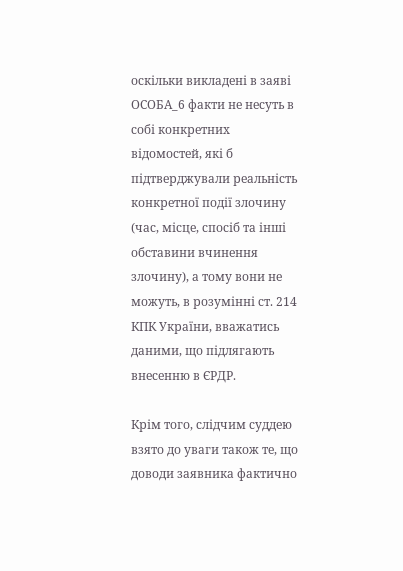оскільки викладені в заяві ОСОБА_6 факти не несуть в собі конкретних відомостей, які б підтверджували реальність конкретної події злочину (час, місце, спосіб та інші обставини вчинення злочину), а тому вони не можуть, в розумінні ст. 214 КПК України, вважатись даними, що підлягають внесенню в ЄРДР.

Крім того, слідчим суддею взято до уваги також те, що доводи заявника фактично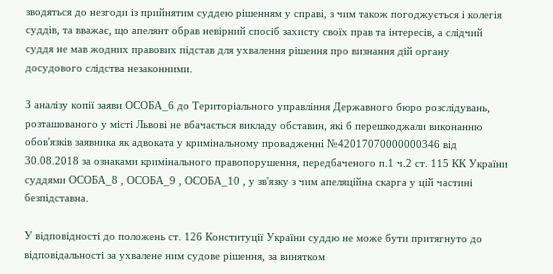зводяться до незгоди із прийнятим суддею рішенням у справі, з чим також погоджується і колегія суддів, та вважає, що апелянт обрав невірний спосіб захисту своїх прав та інтересів, а слідчий суддя не мав жодних правових підстав для ухвалення рішення про визнання дій органу досудового слідства незаконними.

З аналізу копії заяви ОСОБА_6 до Територіального управління Державного бюро розслідувань, розташованого у місті Львові не вбачається викладу обставин, які б перешкоджали виконанню обов'язків заявника як адвоката у кримінальному провадженні №42017070000000346 від 30.08.2018 за ознаками кримінального правопорушення, передбаченого п.1 ч.2 ст. 115 КК України суддями ОСОБА_8 , ОСОБА_9 , ОСОБА_10 , у зв'язку з чим апеляційна скарга у цій частині безпідставна.

У відповідності до положень ст. 126 Конституції України суддю не може бути притягнуто до відповідальності за ухвалене ним судове рішення, за винятком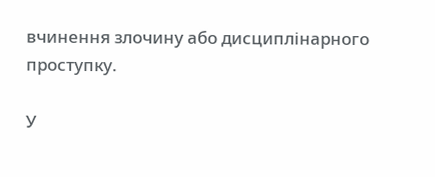вчинення злочину або дисциплінарного проступку.

У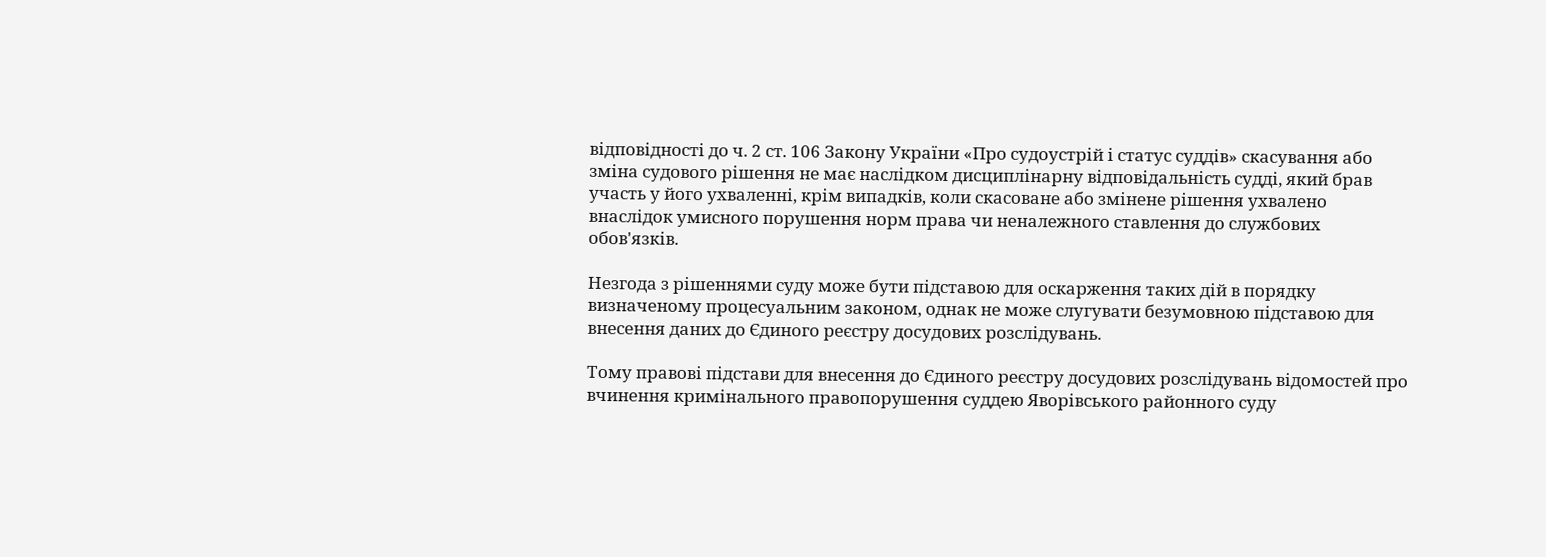відповідності до ч. 2 ст. 106 Закону України «Про судоустрій і статус суддів» скасування або зміна судового рішення не має наслідком дисциплінарну відповідальність судді, який брав участь у його ухваленні, крім випадків, коли скасоване або змінене рішення ухвалено внаслідок умисного порушення норм права чи неналежного ставлення до службових обов'язків.

Незгода з рішеннями суду може бути підставою для оскарження таких дій в порядку визначеному процесуальним законом, однак не може слугувати безумовною підставою для внесення даних до Єдиного реєстру досудових розслідувань.

Тому правові підстави для внесення до Єдиного реєстру досудових розслідувань відомостей про вчинення кримінального правопорушення суддею Яворівського районного суду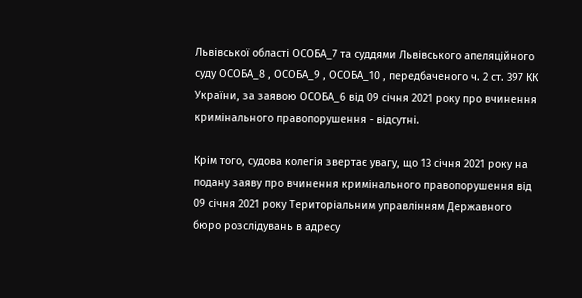Львівської області ОСОБА_7 та суддями Львівського апеляційного суду ОСОБА_8 , ОСОБА_9 , ОСОБА_10 , передбаченого ч. 2 ст. 397 КК України, за заявою ОСОБА_6 від 09 січня 2021 року про вчинення кримінального правопорушення - відсутні.

Крім того, судова колегія звертає увагу, що 13 січня 2021 року на подану заяву про вчинення кримінального правопорушення від 09 січня 2021 року Територіальним управлінням Державного бюро розслідувань в адресу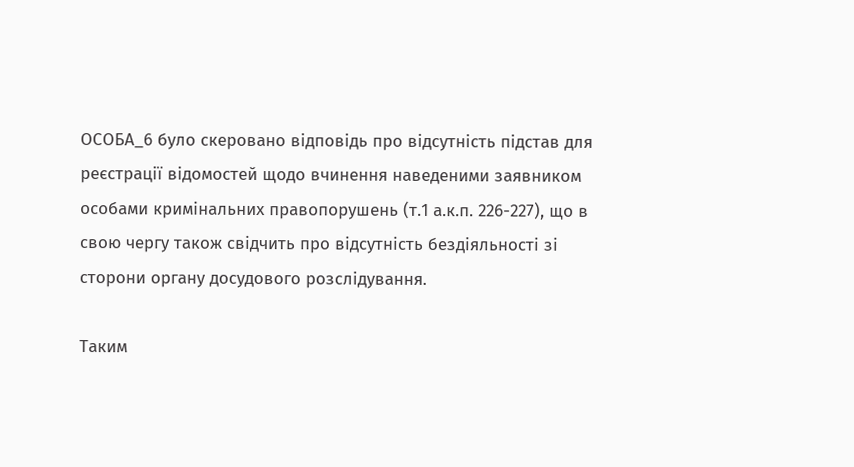ОСОБА_6 було скеровано відповідь про відсутність підстав для реєстрації відомостей щодо вчинення наведеними заявником особами кримінальних правопорушень (т.1 а.к.п. 226-227), що в свою чергу також свідчить про відсутність бездіяльності зі сторони органу досудового розслідування.

Таким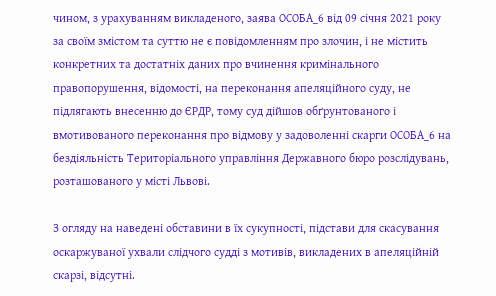чином, з урахуванням викладеного, заява ОСОБА_6 від 09 січня 2021 року за своїм змістом та суттю не є повідомленням про злочин, і не містить конкретних та достатніх даних про вчинення кримінального правопорушення, відомості, на переконання апеляційного суду, не підлягають внесенню до ЄРДР, тому суд дійшов обґрунтованого і вмотивованого переконання про відмову у задоволенні скарги ОСОБА_6 на бездіяльність Територіального управління Державного бюро розслідувань, розташованого у місті Львові.

З огляду на наведені обставини в їх сукупності, підстави для скасування оскаржуваної ухвали слідчого судді з мотивів, викладених в апеляційній скарзі, відсутні.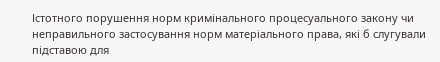Істотного порушення норм кримінального процесуального закону чи неправильного застосування норм матеріального права, які б слугували підставою для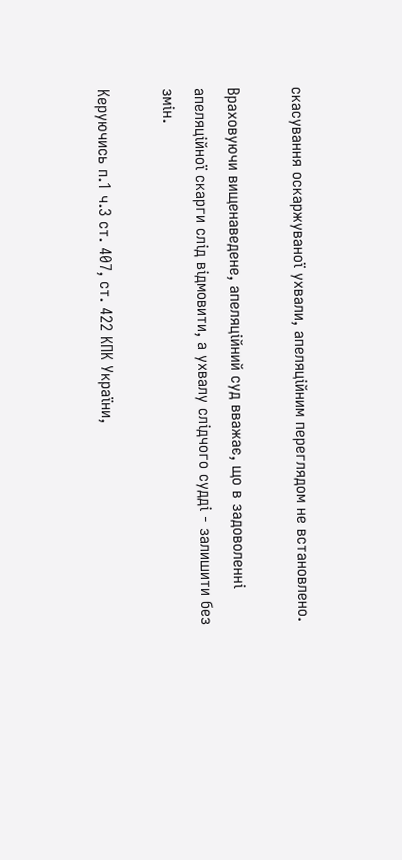скасування оскаржуваної ухвали, апеляційним переглядом не встановлено.

Враховуючи вищенаведене, апеляційний суд вважає, що в задоволенні апеляційної скарги слід відмовити, а ухвалу слідчого судді - залишити без змін.

Керуючись п.1 ч.3 ст. 407, ст. 422 КПК України,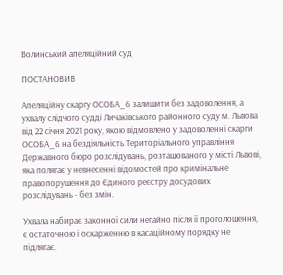Волинський апеляційний суд

ПОСТАНОВИВ

Апеляційну скаргу ОСОБА_6 залишити без задоволення, а ухвалу слідчого судді Личаківського районного суду м. Львова від 22 січня 2021 року, якою відмовлено у задоволенні скарги ОСОБА_6 на бездіяльність Територіального управління Державного бюро розслідувань, розташованого у місті Львові, яка полягає у невнесенні відомостей про кримінальне правопорушення до Єдиного реєстру досудових розслідувань - без змін.

Ухвала набирає законної сили негайно після її проголошення, є остаточною і оскарженню в касаційному порядку не підлягає.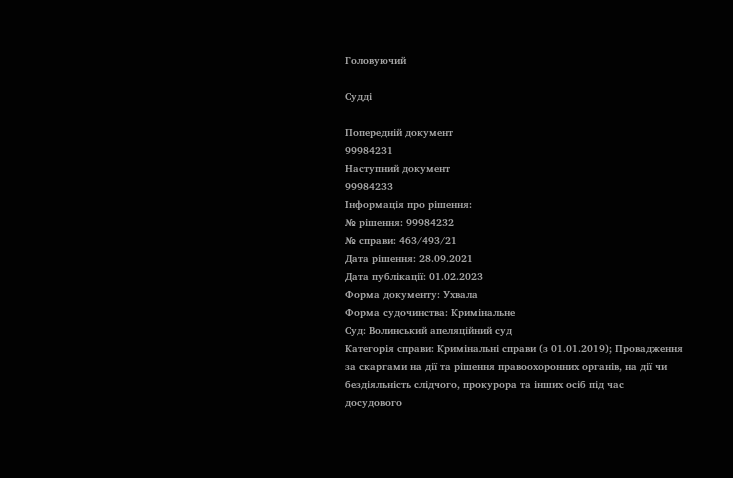Головуючий

Судді

Попередній документ
99984231
Наступний документ
99984233
Інформація про рішення:
№ рішення: 99984232
№ справи: 463/493/21
Дата рішення: 28.09.2021
Дата публікації: 01.02.2023
Форма документу: Ухвала
Форма судочинства: Кримінальне
Суд: Волинський апеляційний суд
Категорія справи: Кримінальні справи (з 01.01.2019); Провадження за скаргами на дії та рішення правоохоронних органів, на дії чи бездіяльність слідчого, прокурора та інших осіб під час досудового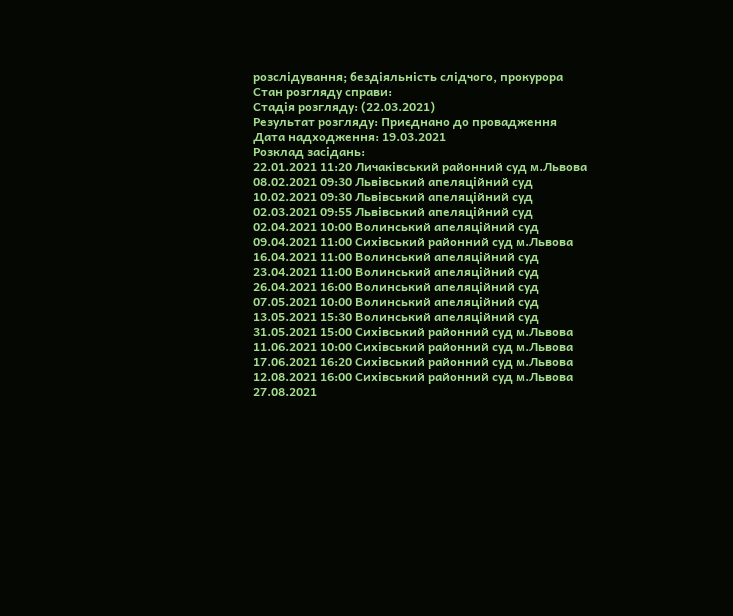розслідування; бездіяльність слідчого, прокурора
Стан розгляду справи:
Стадія розгляду: (22.03.2021)
Результат розгляду: Приєднано до провадження
Дата надходження: 19.03.2021
Розклад засідань:
22.01.2021 11:20 Личаківський районний суд м.Львова
08.02.2021 09:30 Львівський апеляційний суд
10.02.2021 09:30 Львівський апеляційний суд
02.03.2021 09:55 Львівський апеляційний суд
02.04.2021 10:00 Волинський апеляційний суд
09.04.2021 11:00 Сихівський районний суд м.Львова
16.04.2021 11:00 Волинський апеляційний суд
23.04.2021 11:00 Волинський апеляційний суд
26.04.2021 16:00 Волинський апеляційний суд
07.05.2021 10:00 Волинський апеляційний суд
13.05.2021 15:30 Волинський апеляційний суд
31.05.2021 15:00 Сихівський районний суд м.Львова
11.06.2021 10:00 Сихівський районний суд м.Львова
17.06.2021 16:20 Сихівський районний суд м.Львова
12.08.2021 16:00 Сихівський районний суд м.Львова
27.08.2021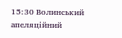15:30 Волинський апеляційний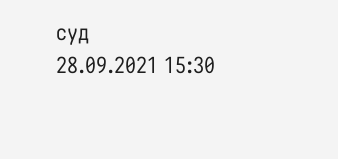суд
28.09.2021 15:30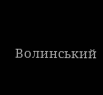Волинський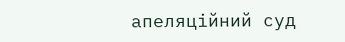апеляційний суд